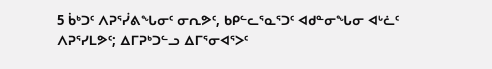5 ᑳᒃᑐᑦ ᐱᕈᕐᓰᕕᖓᓂᑦ ᓂᕆᕗᑦ, ᑲᑭᓪᓚᕐᓇᕐᑐᑦ ᐊᑯᓐᓂᖓᓂ ᐊᒡᓛᑦ ᐱᕈᕐᓯᒪᕗᑦ; ᐃᒥᕈᒃᑐᓪᓗ ᐃᒥᕐᓂᐊᕐᐳᑦ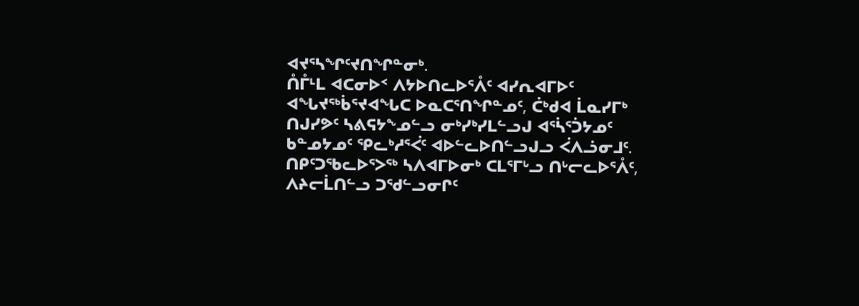ᐊᔪᕐᓴᖏᑦᔪᑎᖏᓐᓂᒃ.
ᑍᒤᒻᒪ ᐊᑕᓂᐅᑉ ᐱᔭᐅᑎᓚᐅᕐᐰᑦ ᐊᓯᕆᐊᒥᐅᑦ ᐊᖓᔪᖅᑳᕐᔪᐊᖓᑕ ᐅᓇᑕᕐᑎᖏᓐᓄᑦ, ᑖᒃᑯᐊ ᒫᓇᓯᒥᒃ ᑎᒍᓯᕗᑦ ᓴᕕᕋᔭᖕᓄᓪᓗ ᓂᒃᓯᒃᓯᒪᓪᓗᒍ ᐊᕐᓵᕐᑑᔭᓄᑦ ᑲᓐᓄᔭᓄᑦ ᕿᓚᒃᓱᕐᐹᑦ ᐊᐅᓪᓚᐅᑎᓪᓗᒍᓗ ᐹᐱᓘᓂᒧᑦ.
ᑎᑭᑦᑐᖃᓚᐅᕐᐳᖅ ᓴᐱᐊᒥᐅᓂᒃ ᑕᒪᕐᒥᒡᓗ ᑎᒡᓕᓚᐅᕐᐰᑦ, ᐱᔨᓕᒫᑎᓪᓗ ᑐᖁᓪᓗᓂᒋᑦ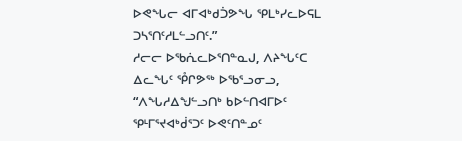ᐅᕙᖓᓕ ᐊᒥᐊᒃᑯᑑᕗᖓ ᕿᒪᒃᓯᓚᐅᕋᒪ ᑐᓴᕐᑎᑦᓱᒪᓪᓗᑎᑦ.”
ᓱᓕᓕ ᐅᖃᕇᓚᐅᕐᑎᓐᓇᒍ, ᐱᔨᖓᑦᑕ ᐃᓚᖓᑦ ᕾᒋᕗᖅ ᐅᖃᕐᓗᓂᓗ, “ᐱᖓᓱᐃᖑᓪᓗᑎᒃ ᑲᐅᓪᑎᐊᒥᐅᑦ ᕿᒻᒥᕐᔪᐊᒃᑰᕐᑐᑦ ᐅᕙᑦᑎᓐᓄᑦ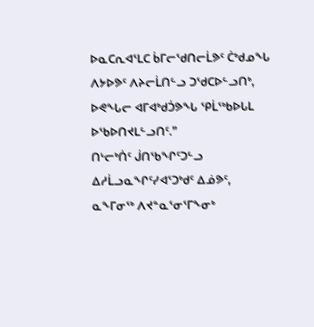ᐅᓇᑕᕆᐊᕐᒪᑕ ᑳᒥᓕᖁᑎᓕᒫᕗᑦ ᑖᒃᑯᓄᖓ ᐱᔭᐅᕗᑦ ᐱᔨᓕᒫᑎᓪᓗ ᑐᖁᑕᐅᓪᓗᑎᒃ, ᐅᕙᖓᓕ ᐊᒥᐊᒃᑯᑑᕗᖓ ᕿᒫᖅᑲᐅᒐᒪ ᐅᖃᐅᑎᔪᒪᓪᓗᑎᑦ.”
ᑎᒡᓕᒃᑏᑦ ᒎᑎᖃᖏᑦᑐᓪᓗ ᐃᓱᒫᓗᓇᖏᑦᓯᐊᕐᑐᒃᑯᑦ ᐃᓅᕗᑦ, ᓇᖕᒥᓂᖅ ᐱᔪᓐᓇᕐᓂᕐᒥᖕᓂᒃ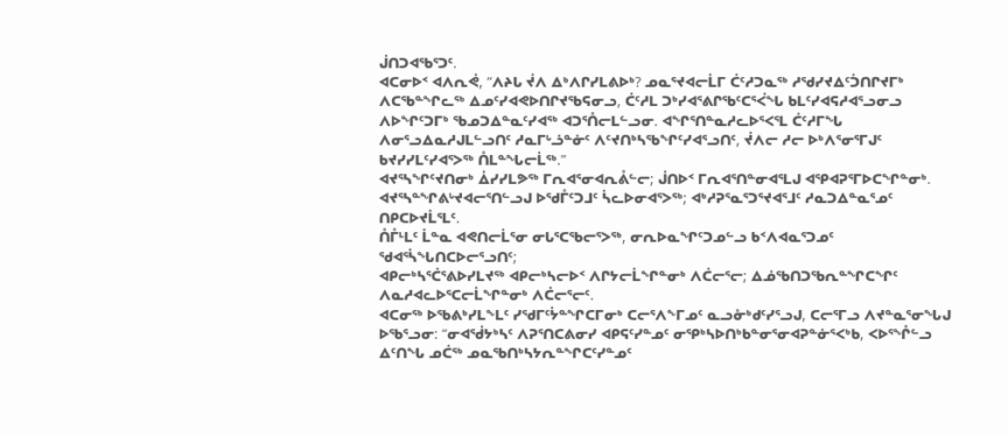ᒎᑎᑐᐊᖃᕐᑐᑦ.
ᐊᑕᓂᐅᑉ ᐊᐱᕆᕚ, “ᐱᔨᒐ ᔫᐱ ᐃᒃᐱᒋᓯᒪᕕᐅᒃ? ᓄᓇᕐᔪᐊᓕᒫᒥ ᑖᑦᓱᑐᓇᖅ ᓱᖁᓯᔪᐃᑦᑑᑎᒋᔪᒥᒃ ᐱᑕᖃᓐᖏᓚᖅ ᐃᓄᑦᓯᐊᕙᐅᑎᒋᔪᖃᕋᓂᓗ, ᑖᑦᓱᒪ ᑐᒃᓯᐊᕐᕕᒋᖃᑦᑕᕐᐹᖓ ᑲᒪᑦᓯᐊᕋᓱᐊᕐᓗᓂᓗ ᐱᐅᖏᑦᑐᒥᒃ ᖃᓄᑐᐃᓐᓇᑦᓯᐊᖅ ᐊᑐᕐᑍᓕᒪᓪᓗᓂ. ᐊᖏᕐᑎᓐᓇᓱᓚᐅᕐᐸᕐᒪ ᑖᑦᓱᒥᖓ ᐱᓂᕐᓗᐃᓇᓱᒍᒪᓪᓗᑎᑦ ᓱᓇᒥᒡᓘᓐᓃᑦ ᐱᑦᔪᑎᒃᓴᖃᖏᑦᓯᐊᕐᓗᑎᑦ, ᔫᐱᓕ ᓱᓕ ᐅᒃᐱᕐᓂᕐᒥᒍᑦ ᑲᔪᓯᓯᒪᑦᓯᐊᕐᐳᖅ ᑍᒪᓐᖓᓕᒫᖅ.”
ᐊᔪᕐᓴᖏᑦᔪᑎᓂᒃ ᐄᓯᓯᒪᕗᖅ ᒥᕆᐊᕐᓂᐊᕆᕔᓪᓕ; ᒎᑎᐅᑉ ᒥᕆᐊᕐᑎᓐᓂᐊᕐᒪᒍ ᐊᕿᐊᕈᕐᒥᐅᑕᖏᓐᓂᒃ.
ᐊᔪᕐᓴᓐᖏᕕᒡᔪᐊᓕᕐᑎᓪᓗᒍ ᐅᖁᒤᑦᑐᒧᑦ ᓵᓚᐅᓂᐊᕐᐳᖅ; ᐊᒃᓱᕈᕐᓇᕐᑐᕐᔪᐊᕐᒧᑦ ᓱᓇᑐᐃᓐᓇᕐᓄᑦ ᑎᑭᑕᐅᔪᒫᕐᒪᑦ.
ᑍᒤᒻᒪᑦ ᒫᓐᓇ ᐊᕙᑎᓕᒫᕐᓂ ᓂᒐᕐᑕᖃᓕᕐᐳᖅ, ᓂᕆᐅᓇᖏᑦᑐᓄᓪᓗ ᑲᑉᐱᐊᓇᕐᑐᓄᑦ ᖁᐊᕐᓵᖓᑎᑕᐅᓕᕐᓗᑎᑦ;
ᐊᑭᓕᒃᓴᕐᑖᕐᕕᐅᓯᒪᔪᖅ ᐊᑭᓕᒃᓴᓕᐅᑉ ᐱᒋᔭᓕᒫᖏᓐᓂᒃ ᐱᑖᓕᕐᓕ; ᐃᓅᖃᑎᑐᖃᕆᓐᖏᑕᖏᑦ ᐱᓇᓱᐊᓚᐅᕐᑕᓕᒫᖏᓐᓂᒃ ᐱᑖᓕᕐᓕᑦ.
ᐊᑕᓂᖅ ᐅᖃᕕᒃᓯᒪᖕᒪᑦ ᓯᖁᒥᑦᔮᓐᖏᑕᒥᓂᒃ ᑕᓕᕐᐱᖕᒥᓄᑦ ᓇᓗᓁᒃᑯᑦᓯᕐᓗᒍ, ᑕᓕᕐᒥᓗ ᐱᔪᓐᓇᕐᓂᖓᒍ ᐅᖃᕐᓗᓂ: “ᓂᐊᖂᔭᒃᓴᑦ ᐱᕈᕐᑎᑕᕕᓂᓯ ᐊᑭᕋᑦᓯᓐᓄᑦ ᓂᕿᒃᓴᐅᑎᒃᑲᓐᓂᕐᓂᐊᕈᓐᓃᕐᐸᒃᑲ, ᐸᐅᕐᖎᓪᓗ ᐃᑦᑎᖓ ᓄᑖᖅ ᓄᓇᖃᑎᒃᓴᔭᕆᓐᖏᑕᑦᓯᓐᓄᑦ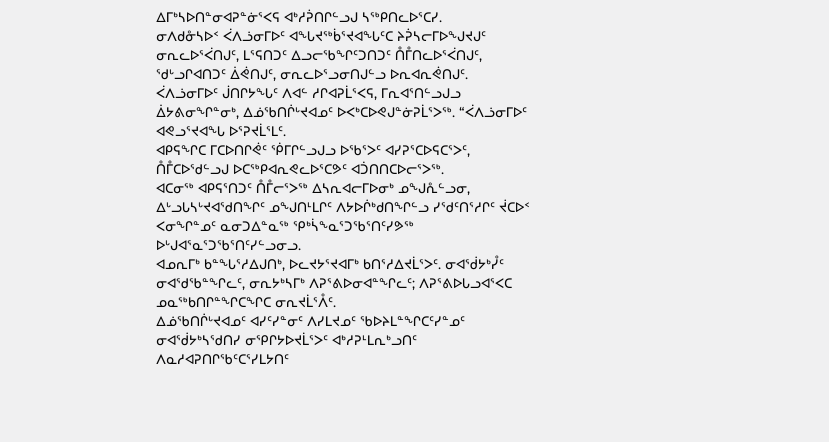ᐃᒥᒃᓴᐅᑎᓐᓂᐊᕈᓐᓃᕐᐸᕋ ᐊᒃᓱᕉᑎᒋᓪᓗᒍ ᓴᖅᑭᑎᓚᐅᕐᑕᓯ.
ᓂᐱᑯᓁᓴᐅᑉ ᐹᐱᓘᓂᒥᐅᑦ ᐊᖓᔪᖅᑳᕐᔪᐊᖓᑦᑕ ᔨᕉᓴᓕᒥᐅᖑᔪᒍᑦ ᓂᕆᓚᐅᕐᐹᑎᒍᑦ, ᒪᕐᕋᑎᑐᑦ ᐃᓗᓕᖃᖏᑦᑐᑎᑐᑦ ᑍᒤᑎᓚᐅᕐᐹᑎᒍᑦ, ᖁᒡᓗᒋᐊᑎᑐᑦ ᐄᕚᑎᒍᑦ, ᓂᕆᓚᐅᕐᓗᓂᑎᒍᓪᓗ ᐅᕆᐊᕆᕚᑎᒍᑦ.
ᐹᐱᓘᓂᒥᐅᑦ ᒎᑎᒋᔭᖓᑦ ᐱᐊᓪ ᓱᒋᐊᕈᒫᕐᐸᕋ, ᒥᕆᐊᕐᑎᓪᓗᒍᓗ ᐄᔭᕕᓂᖏᓐᓂᒃ, ᐃᓅᖃᑎᒌᒡᔪᐊᓄᑦ ᐅᐸᒃᑕᐅᕙᒍᓐᓃᕈᒫᕐᐳᖅ. “ᐹᐱᓘᓂᒥᐅᑦ ᐊᕙᓗᕐᔪᐊᖓ ᐅᕐᕈᔪᒫᕐᒪᑦ.
ᐊᑭᕋᖏᑕ ᒥᑕᐅᑎᒋᕚᑦ ᖀᒥᒋᓪᓗᒍᓗ ᐅᖃᕐᐳᑦ ᐊᓯᕈᕐᑕᐅᕋᑕᕐᐳᑦ, ᑍᒤᑕᐅᖁᓪᓗᒍ ᐅᑕᖅᑭᐊᕆᕙᓚᐅᕐᑕᕗᑦ ᐊᑑᑎᑎᑕᐅᓕᕐᐳᖅ.
ᐊᑕᓂᖅ ᐊᑭᕋᕐᑎᑐᑦ ᑍᒤᓕᕐᐳᖅ ᐃᓴᕆᐊᓕᒥᐅᓂᒃ ᓄᖑᕅᓪᓗᓂ, ᐃᒡᓗᒐᓴᒡᔪᐊᖁᑎᖏᑦ ᓄᖑᑎᒻᒪᒋᑦ ᐱᔭᐅᒌᒃᑯᑎᖏᓪᓗ ᓯᖁᑦᑎᕐᓱᒋᑦ ᔫᑕᐅᑉ ᐸᓂᖏᓐᓄᑦ ᓇᓂᑐᐃᓐᓇᖅ ᕿᒃᓵᖕᓇᕐᑐᖃᕐᑎᑦᓯᕗᖅ ᐅᒡᒍᐊᕐᓇᕐᑐᖃᕐᑎᑦᓯᓪᓗᓂᓗ.
ᐊᓄᕆᒥᒃ ᑲᓐᖓᕐᓱᐃᒍᑎᒃ, ᐅᓚᔪᔭᕐᔪᐊᒥᒃ ᑲᑎᕐᓱᐃᔪᒫᕐᐳᑦ. ᓂᐊᖂᔭᒃᓮᑦ ᓂᐊᖁᖃᓐᖏᓚᑦ, ᓂᕆᔭᒃᓴᒥᒃ ᐱᕈᕐᕕᐅᓂᐊᓐᖏᓚᑦ; ᐱᕈᕐᕕᐅᒐᓗᐊᕐᐸᑕ ᓄᓇᖅᑲᑎᒋᓐᖏᑕᖏᑕ ᓂᕆᔪᒫᕐᐰᑦ.
ᐃᓅᖃᑎᒌᒡᔪᐊᓄᑦ ᐊᓯᑦᓯᓐᓂᑦ ᐱᓯᒪᔪᓄᑦ ᖃᐅᔨᒪᓐᖏᑕᑦᓯᓐᓄᑦ ᓂᐊᖂᔭᒃᓴᖁᑎᓯ ᓂᕿᒋᔭᐅᔪᒫᕐᐳᑦ ᐊᒃᓱᕈᒻᒪᕆᒃᓗᑎᑦ ᐱᓇᓱᐊᕈᑎᒋᖃᑦᑕᕐᓯᒪᔭᑎᑦ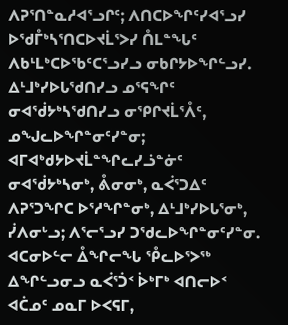ᐱᕈᕐᑎᓐᓇᓱᐊᕐᓗᒋᑦ; ᐱᑎᑕᐅᖏᑦᓯᐊᕐᓗᓯ ᐅᖁᒤᒃᓴᕐᑎᑕᐅᔪᒫᕐᐳᓯ ᑍᒪᓐᖓᑦ ᐱᑲᒻᒪᒃᑕᐅᖃᑦᑕᕐᓗᓯᓗ ᓂᑲᒋᔭᐅᖏᓪᓗᓯ.
ᐃᒻᒧᒃᓯᐅᒐᖁᑎᓯᓗ ᓄᕐᕋᖏᑦ ᓂᐊᖂᔭᒃᓴᖁᑎᓯᓗ ᓂᕿᒋᔪᒫᕐᐰᑦ, ᓄᖑᓚᐅᖏᓐᓂᑦᓯᓐᓂ; ᐊᒥᐊᒃᑯᔭᐅᔪᒫᓐᖏᓚᓯᓘᓐᓃᑦ ᓂᐊᖂᔭᒃᓴᓂᒃ, ᕔᓂᓂᒃ, ᓇᐹᕐᑐᐃᑦ ᐱᕈᕐᑐᖏᑕ ᐅᕐᓱᖏᓐᓂᒃ, ᐃᒻᒧᒃᓯᐅᒐᕐᓂᒃ, ᓰᐱᓂᒡᓗ; ᐱᕐᓕᕐᓗᓯ ᑐᖁᓚᐅᖏᓐᓂᑦᓯᓐᓂ.
ᐊᑕᓂᐅᓪᓕ ᐂᖏᓕᖓ ᕾᓚᐅᕐᐳᖅ ᐃᖏᓪᓗᓂᓗ ᓇᐹᕐᑑᑉ ᐆᒃᒥᒃ ᐊᑎᓕᐅᑉ ᐊᑖᓄᑦ ᓄᓇᒥ ᐅᐸᕋᒥ,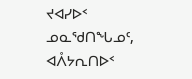ᔪᐊᓯᐅᑉ ᓄᓇᖁᑎᖓᓄᑦ, ᐊᐰᔭᕆᑎᐅᑉ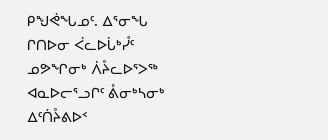ᑭᖑᕚᖓᓄᑦ. ᐃᕐᓂᖓ ᒋᑎᐅᓂ ᐹᓚᐅᒑᒃᓮᑦ ᓄᕗᖏᓂᒃ ᐲᔧᓚᐅᕐᐳᖅ ᐊᓇᐅᓕᕐᓗᒋᑦ ᕔᓂᒃᓴᓂᒃ ᐃᑦᑏᔧᕕᐅᑉ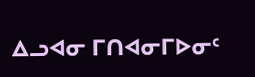ᐃᓗᐊᓂ ᒥᑎᐊᓂᒥᐅᓂᑦ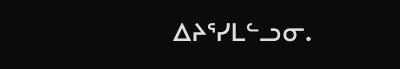ᐃᔨᕐᓯᒪᓪᓗᓂ.